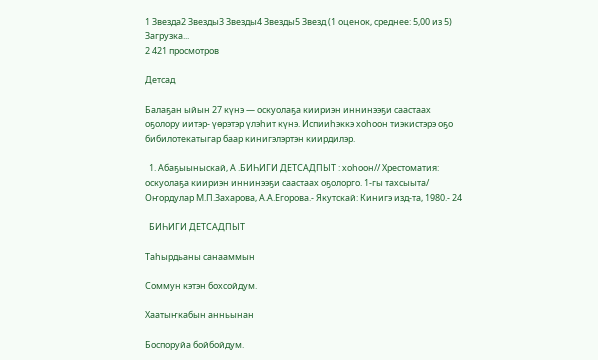1 Звезда2 Звезды3 Звезды4 Звезды5 Звезд (1 оценок, среднее: 5,00 из 5)
Загрузка...
2 421 просмотров

Детсад

Балаҕан ыйын 27 күнэ — оскуолаҕа киириэн иннинээҕи саастаах оҕолору иитэр- үөрэтэр үлэһит күнэ. Испииһэккэ хоһоон тиэкистэрэ оҕо бибилотекатыгар баар кинигэлэртэн киирдилэр.

  1. Абаҕыыныскай, А .БИҺИГИ ДЕТСАДПЫТ : хоһоон// Хрестоматия: оскуолаҕа киириэн иннинээҕи саастаах оҕолорго. 1-гы тахсыыта/ Оҥордулар М.П.Захарова, А.А.Егорова.- Якутскай: Кинигэ изд-та, 1980.- 24

  БИҺИГИ ДЕТСАДПЫТ

Таһырдьаны санааммын

Соммун кэтэн бохсойдум.

Хаатыҥкабын анньынан

Боспоруйа бойбойдум.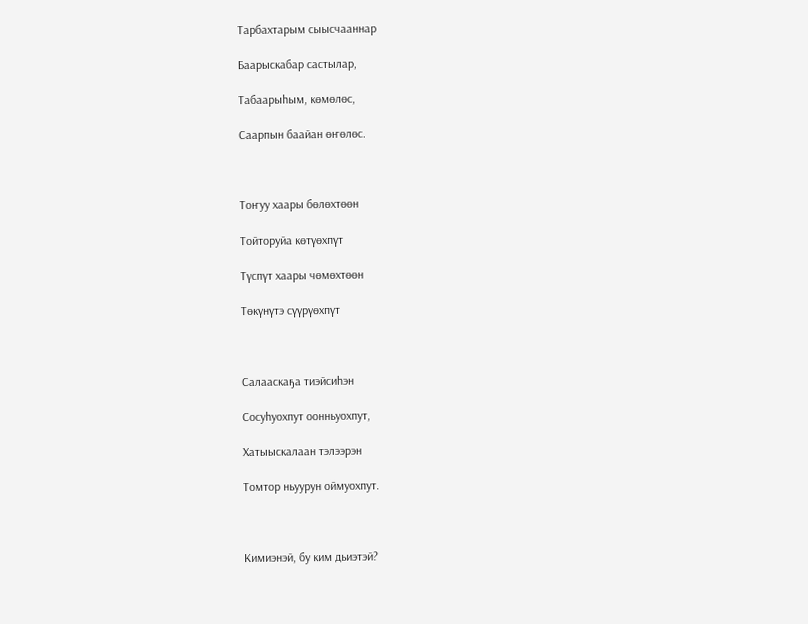Тарбахтарым сыысчааннар

Баарыскабар састылар,

Табаарыһым, көмөлөс,

Саарпын баайан өҥөлөс.



Тоҥуу хаары бөлөхтөөн

Тойторуйа көтүөхпүт

Түспүт хаары чөмөхтөөн

Төкүнүтэ сүүрүөхпүт



Салааскаҕа тиэйсиһэн

Сосуһуохпут оонньуохпут,

Хатыыскалаан тэлээрэн

Томтор ньуурун оймуохпут.



Кимиэнэй, бу ким дьиэтэй?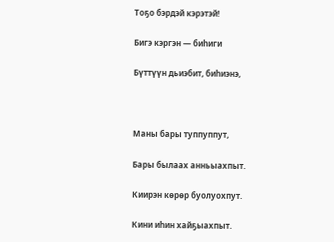Тоҕо бэрдэй кэрэтэй!

Бигэ кэргэн — биһиги

Бүттүүн дьиэбит, биһиэнэ,



Маны бары туппуппут,

Бары былаах анньыахпыт.

Киирэн көрөр буолуохпут.

Кини иһин хайҕыахпыт.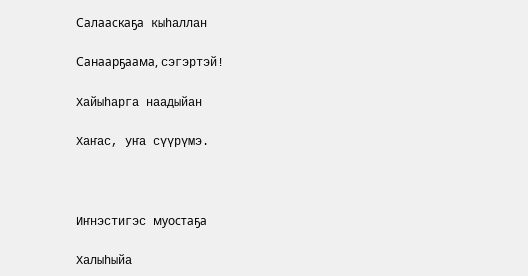Салааскаҕа кыһаллан

Санаарҕаама, сэгэртэй!

Хайыһарга наадыйан

Хаҥас, уҥа сүүрүмэ.



Иҥнэстигэс муостаҕа

Халыһыйа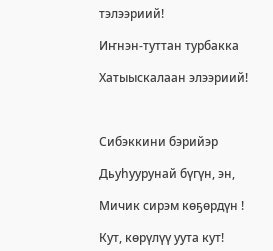тэлээриий!

Иҥнэн-туттан турбакка

Хатыыскалаан элээриий!



Сибэккини бэрийэр

Дьуһуурунай бүгүн, эн,

Мичик сирэм көҕөрдүн !

Кут, көрүлүү уута кут!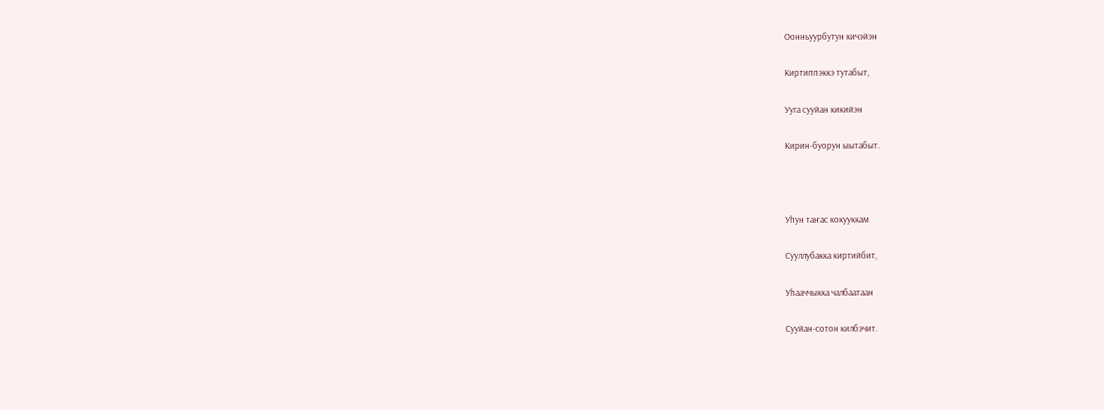Оонньуурбутун кичэйэн

Киртиппэккэ тутабыт,

Ууга сууйан кикийэн

Кирин-буорун ыытабыт.



Уһун таҥас кокууккам

Сууллубакка киртийбит,

Уһааччыкка чалбаатаан

Сууйан-сотон килбэчит.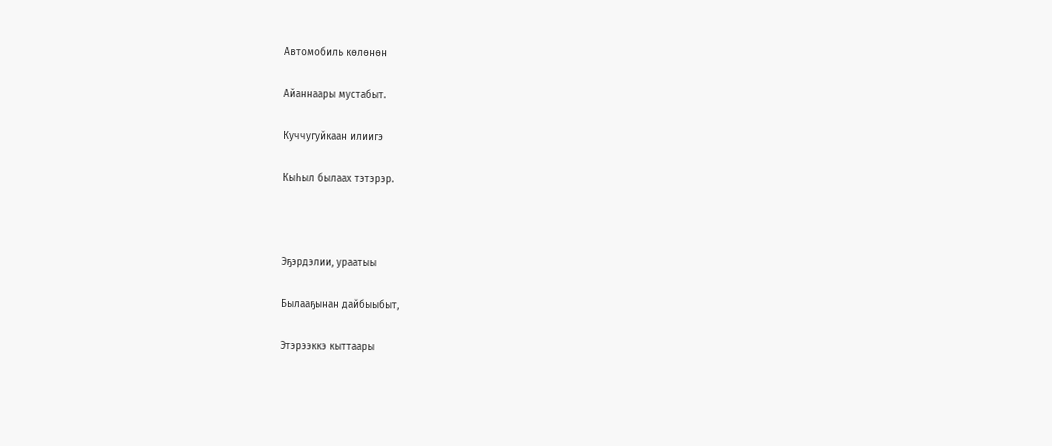Автомобиль көлөнөн

Айаннаары мустабыт.

Куччугуйкаан илиигэ

Кыһыл былаах тэтэрэр.



Эҕэрдэлии, ураатыы

Былааҕынан дайбыыбыт,

Этэрээккэ кыттаары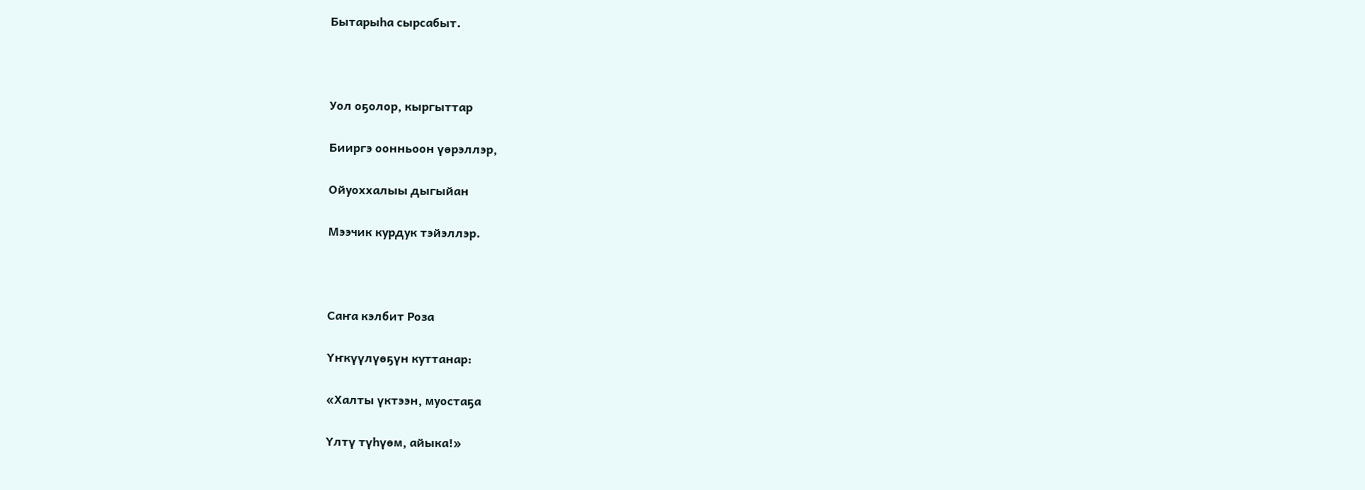Бытарыһа сырсабыт.



Уол оҕолор, кыргыттар

Бииргэ оонньоон үөрэллэр,

Ойуоххалыы дыгыйан

Мээчик курдук тэйэллэр.



Саҥа кэлбит Роза

Үҥкүүлүөҕүн куттанар:

«Халты үктээн, муостаҕа

Үлтү түһүөм, айыка!»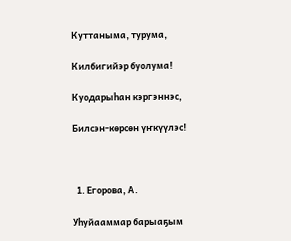Куттаныма, турума,

Килбигийэр буолума!

Куодарыһан кэргэннэс,

Билсэн-көрсөн үҥкүүлэс!



  1. Егорова, А.

Уһуйааммар барыаҕым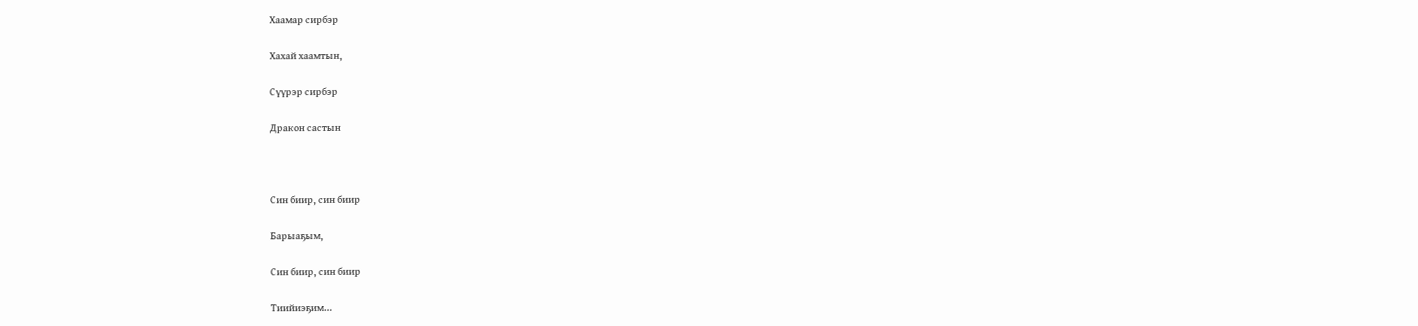Хаамар сирбэр

Хахай хаамтын,

Сүүрэр сирбэр

Дракон састын



Син биир, син биир

Барыаҕым,

Син биир, син биир

Тиийиэҕим…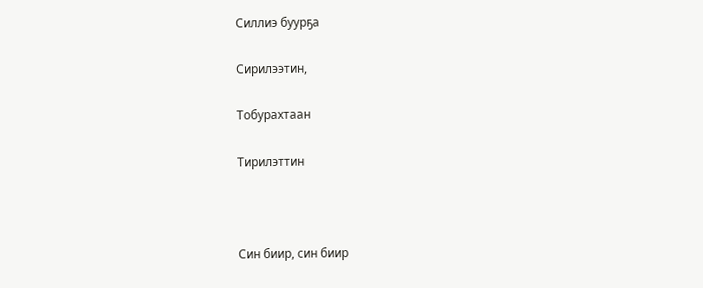Силлиэ буурҕа

Сирилээтин,

Тобурахтаан

Тирилэттин



Син биир, син биир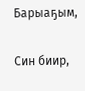Барыаҕым,

Син биир,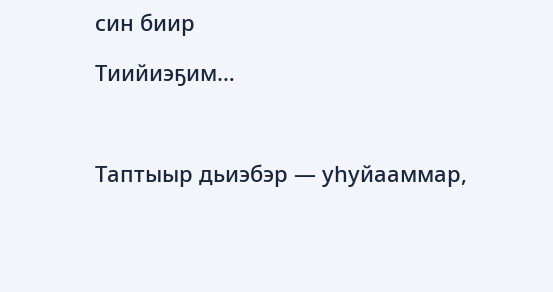син биир

Тиийиэҕим…



Таптыыр дьиэбэр — уһуйааммар,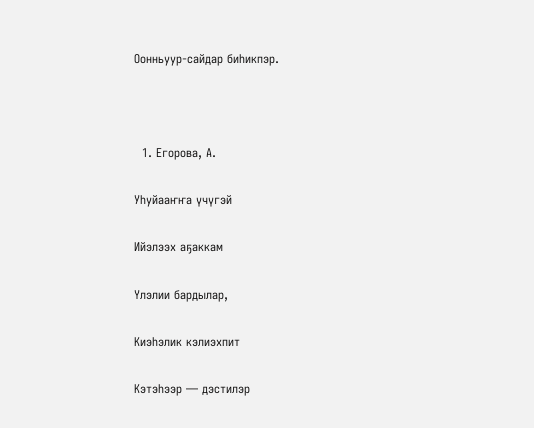Оонньуур-сайдар биһикпэр.



  1. Егорова, А.

Уһуйааҥҥа үчүгэй

Ийэлээх аҕаккам

Үлэлии бардылар,

Киэһэлик кэлиэхпит

Кэтэһээр — дэстилэр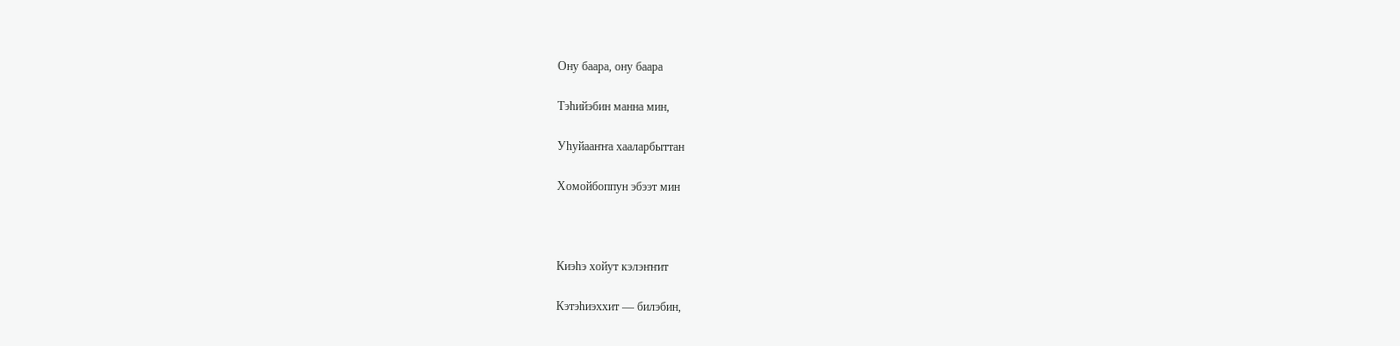Ону баара, ону баара

Тэһийэбин манна мин,

Уһуйааҥҥа хааларбыттан

Хомойбоппун эбээт мин



Киэһэ хойут кэлэҥҥит

Кэтэһиэххит — билэбин,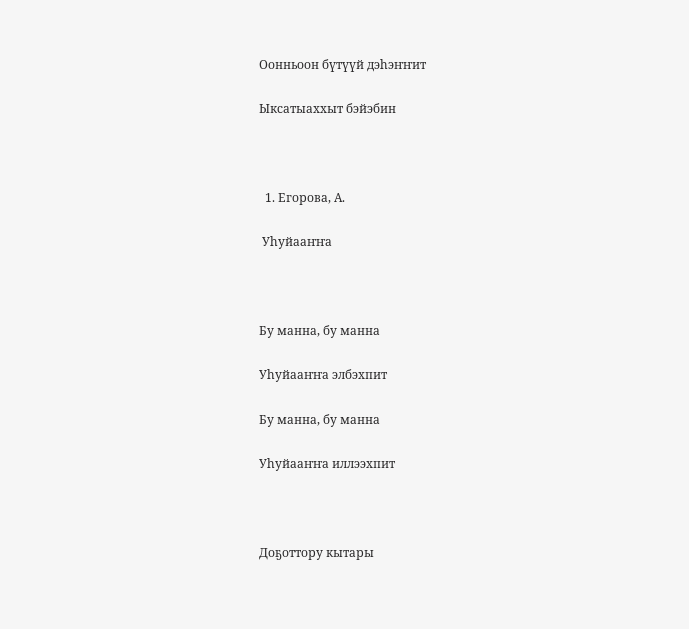Оонньоон бүтүүй дэһэҥҥит

Ыксатыаххыт бэйэбин



  1. Егорова, А.

 Уһуйааҥҥа



Бу манна, бу манна

Уһуйааҥҥа элбэхпит

Бу манна, бу манна

Уһуйааҥҥа иллээхпит



Доҕоттору кытары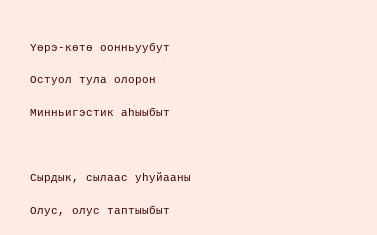Үөрэ-көтө оонньуубут

Остуол тула олорон

Минньигэстик аһыыбыт



Сырдык, сылаас уһуйааны

Олус, олус таптыыбыт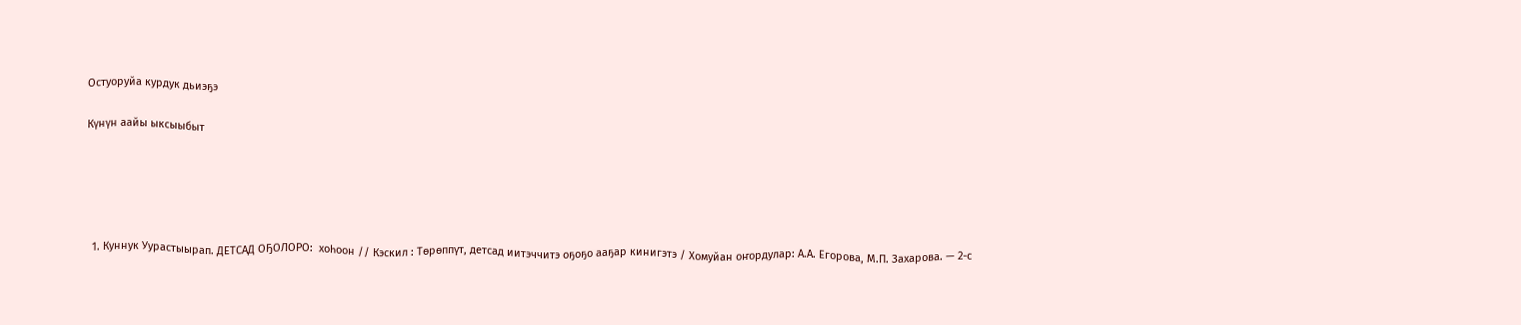Остуоруйа курдук дьиэҕэ

Күнүн аайы ыксыыбыт





  1. Куннук Уурастыырап. ДЕТСАД ОҔОЛОРО:  хоһоон // Кэскил : Төрөппүт, детсад иитэччитэ оҕоҕо ааҕар кинигэтэ / Хомуйан оҥордулар: А.А. Егорова, М.П. Захарова. — 2-с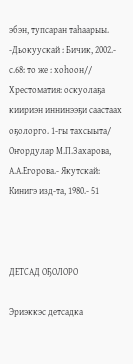эбэн, тупсаран таһаарыы. -Дьокуускай : Бичик, 2002.- с.68: то же : хоһоон// Хрестоматия: оскуолаҕа киириэн иннинээҕи саастаах оҕолорго. 1-гы тахсыыта/ Оҥордулар М.П.Захарова, А.А.Егорова.- Якутскай: Кинигэ изд-та, 1980.- 51



ДЕТСАД ОҔОЛОРО

Эриэккэс детсадка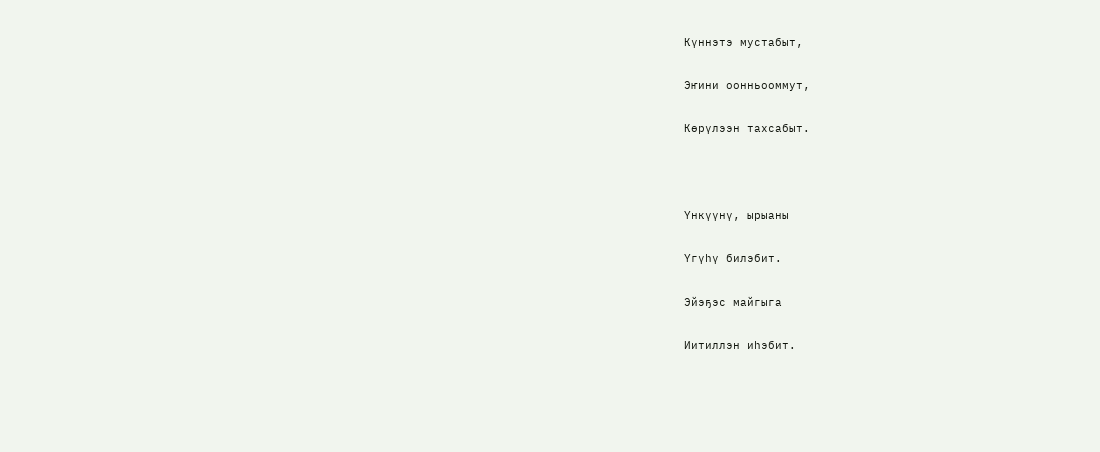Күннэтэ мустабыт,

Эҥини оонньооммут,

Көрүлээн тахсабыт.



Үнкүүнү, ырыаны

Үгүһү билэбит.

Эйэҕэс майгыга

Иитиллэн иһэбит.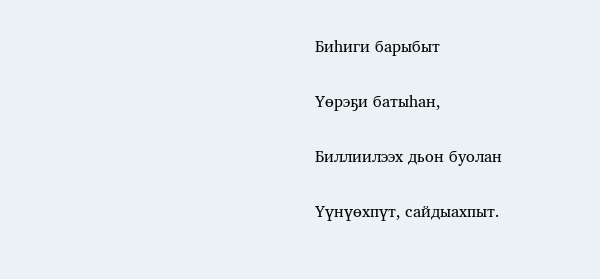Биһиги барыбыт

Үөрэҕи батыһан,

Биллиилээх дьон буолан

Үүнүөхпүт, сайдыахпыт.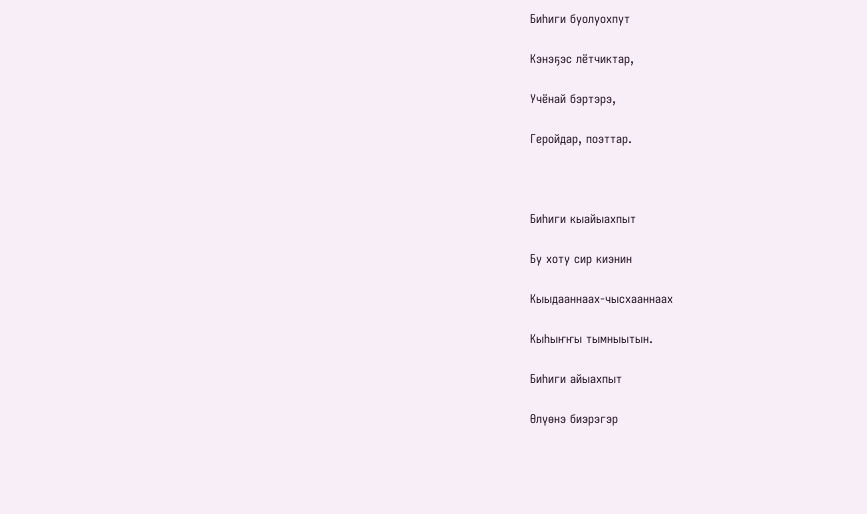Биһиги буолуохпут

Кэнэҕэс лётчиктар,

Учёнай бэртэрэ,

Геройдар, поэттар.



Биһиги кыайыахпыт

Бу хоту сир киэнин

Кыыдааннаах-чысхааннаах

Кыһыҥҥы тымныытын.

Биһиги айыахпыт

Өлүөнэ биэрэгэр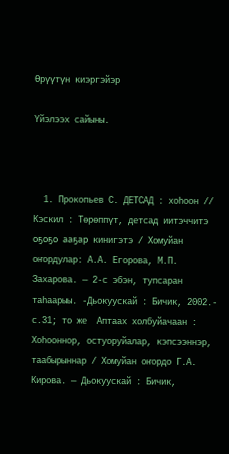Өрүүтүн киэргэйэр

Үйэлээх сайыны.



  1. Прокопьев С. ДЕТСАД : хоһоон // Кэскил : Төрөппүт, детсад иитэччитэ оҕоҕо ааҕар кинигэтэ / Хомуйан оҥордулар: А.А. Егорова, М.П. Захарова. — 2-с эбэн, тупсаран таһаарыы. -Дьокуускай : Бичик, 2002.- с.31; то же  Аптаах холбуйачаан : Хоһооннор, остуоруйалар, кэпсээннэр, таабырыннар / Хомуйан оҥордо Г.А. Кирова. — Дьокуускай : Бичик,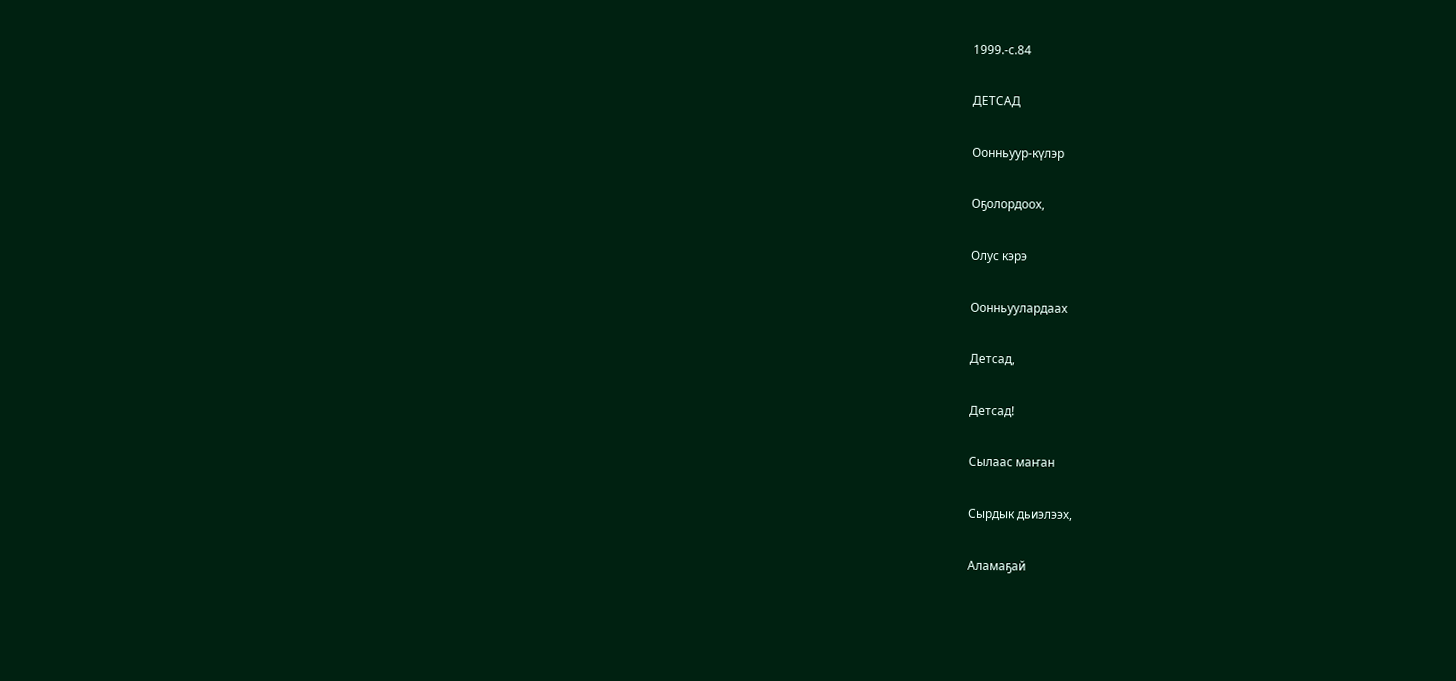1999.-с.84

ДЕТСАД

Оонньуур-күлэр

Оҕолордоох,

Олус кэрэ

Оонньуулардаах

Детсад,

Детсад!

Сылаас маҥан

Сырдык дьиэлээх,

Аламаҕай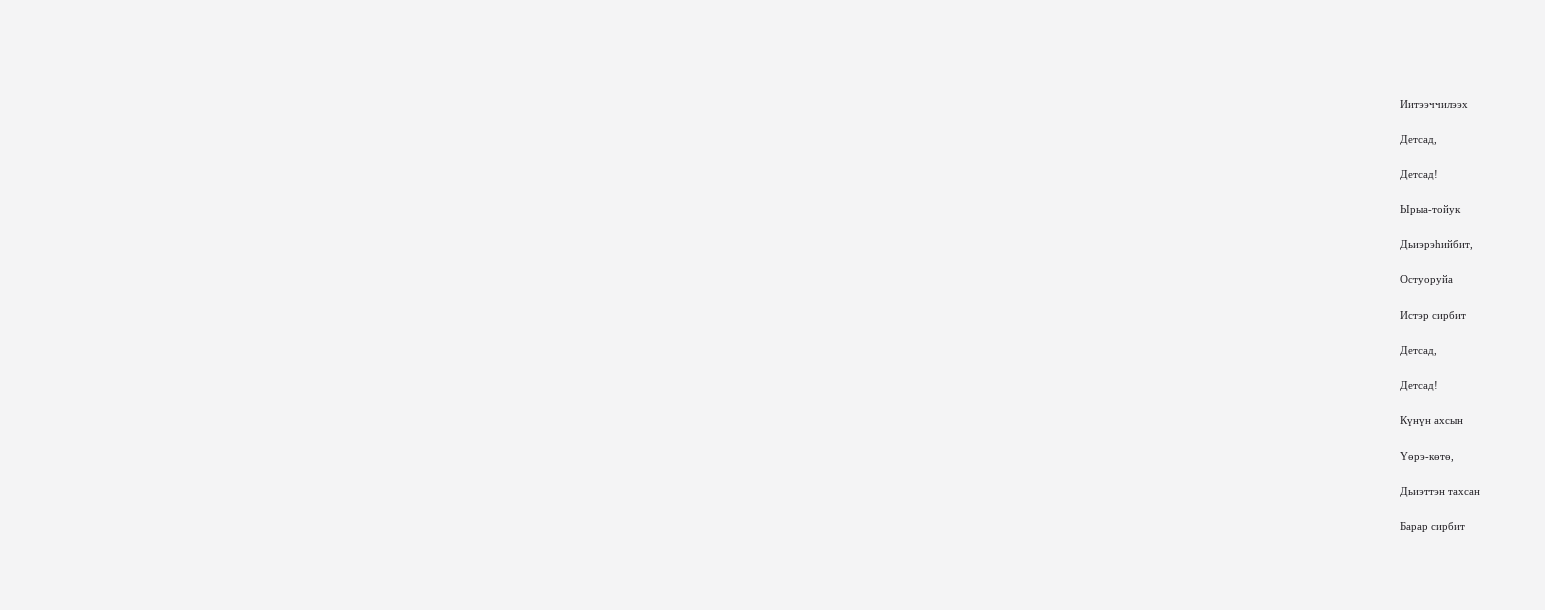Иитээччилээх

Детсад,

Детсад!

Ырыа-тойук

Дьиэрэһийбит,

Остуоруйа

Истэр сирбит

Детсад,

Детсад!

Күнүн ахсын

Үөрэ-көтө,

Дьиэттэн тахсан

Барар сирбит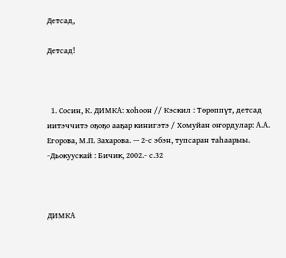Детсад,

Детсад!



  1. Сосин, К. ДИМКА: хоһоон // Кэскил : Төрөппүт, детсад иитэччитэ оҕоҕо ааҕар кинигэтэ / Хомуйан оҥордулар: А.А. Егорова, М.П. Захарова. — 2-с эбэн, тупсаран таһаарыы. -Дьокуускай : Бичик, 2002.- с.32



ДИМКА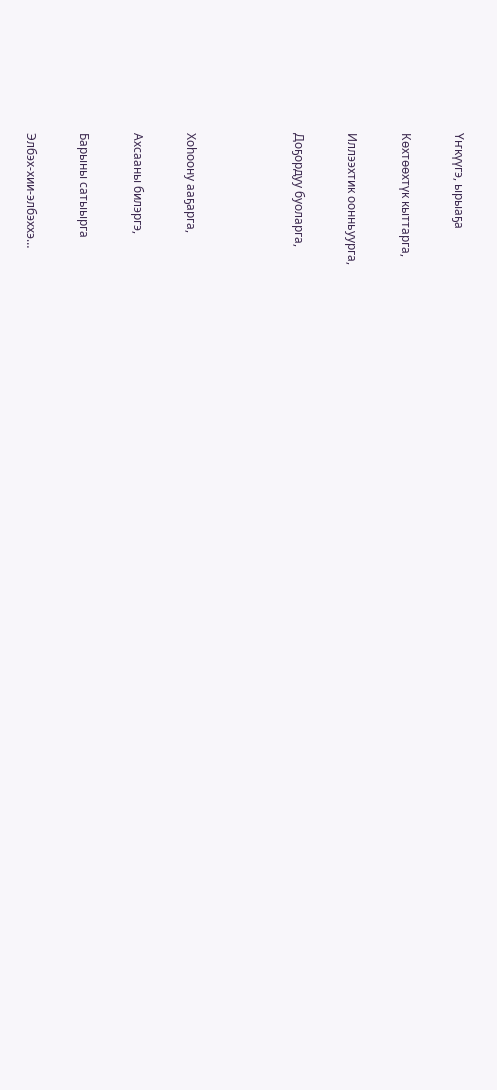Үҥкүүгэ, ырыаҕа

Көхтөөхтүк кыттарга,

Иллээхтик оонньуурга,

Доҕордуу буоларга,



Хоһоону ааҕарга,

Ахсааны билэргэ,

Барыны сатыырга

Элбэх-хии-элбэххэ…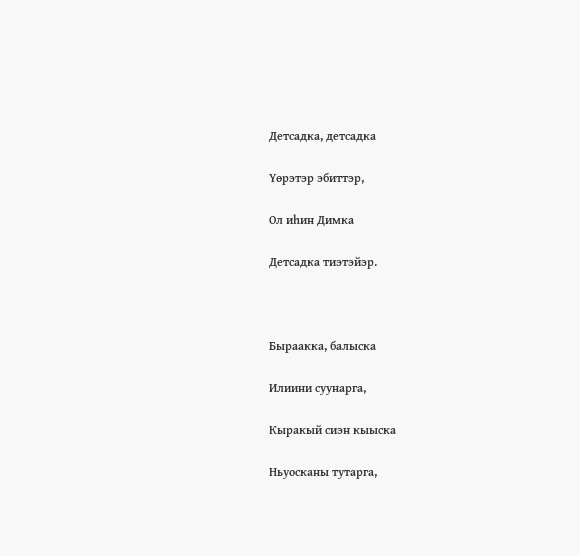Детсадка, детсадка

Үөрэтэр эбиттэр,

Ол иһин Димка

Детсадка тиэтэйэр.



Быраакка, балыска

Илиини суунарга,

Кыракый сиэн кыыска

Ньуосканы тутарга,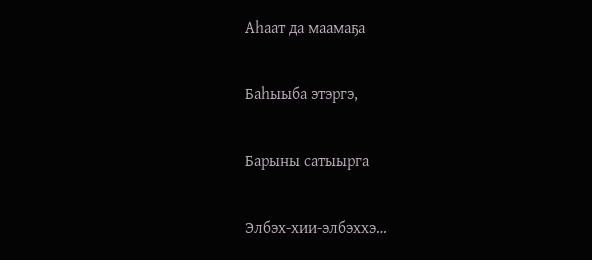Аһаат да маамаҕа

Баһыыба этэргэ,

Барыны сатыырга

Элбэх-хии-элбэххэ…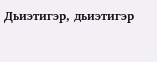Дьиэтигэр, дьиэтигэр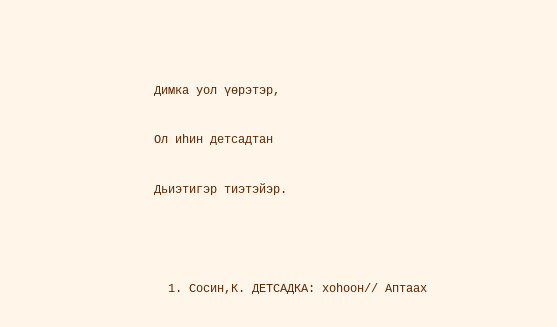Димка уол үөрэтэр,

Ол иһин детсадтан

Дьиэтигэр тиэтэйэр.



  1. Сосин,К. ДЕТСАДКА: хоһоон// Аптаах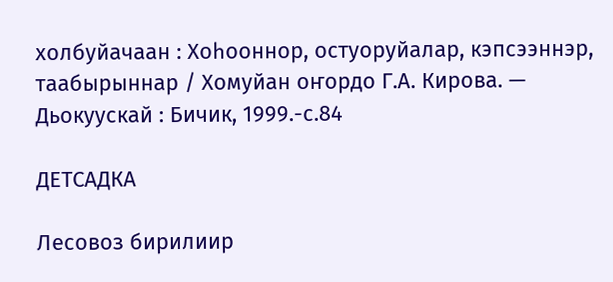холбуйачаан : Хоһооннор, остуоруйалар, кэпсээннэр, таабырыннар / Хомуйан оҥордо Г.А. Кирова. — Дьокуускай : Бичик, 1999.-с.84

ДЕТСАДКА

Лесовоз бирилиир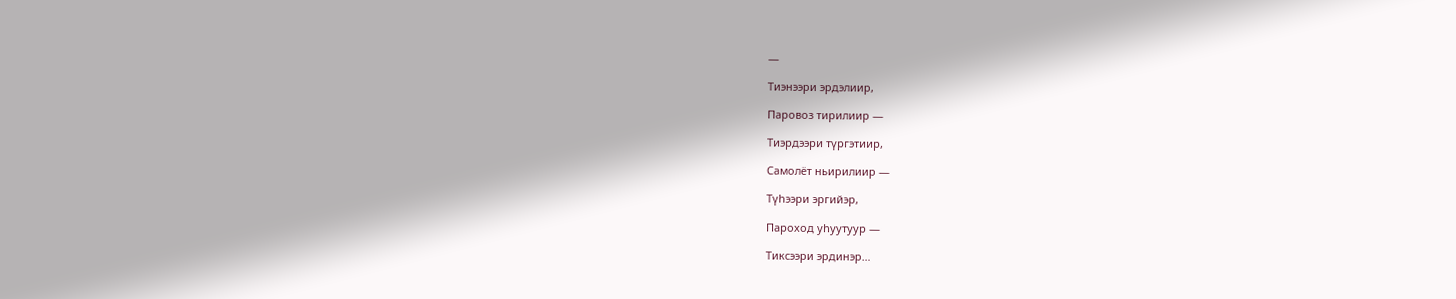—

Тиэнээри эрдэлиир,

Паровоз тирилиир —

Тиэрдээри түргэтиир,

Самолёт ньирилиир —

Түһээри эргийэр,

Пароход уһуутуур —

Тиксээри эрдинэр…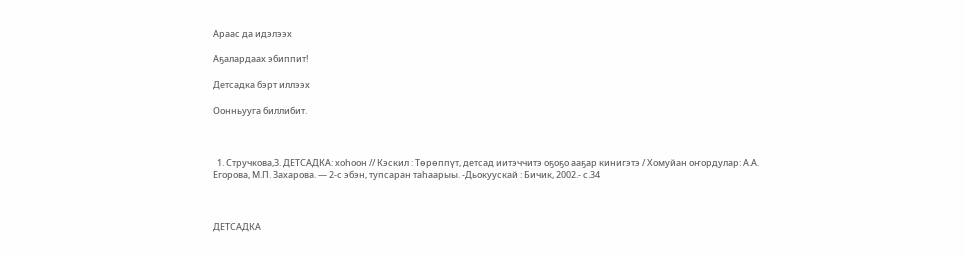Араас да идэлээх

Аҕалардаах эбиппит!

Детсадка бэрт иллээх

Оонньууга биллибит.



  1. Стручкова,З. ДЕТСАДКА: хоһоон // Кэскил : Төрөппүт, детсад иитэччитэ оҕоҕо ааҕар кинигэтэ / Хомуйан оҥордулар: А.А. Егорова, М.П. Захарова. — 2-с эбэн, тупсаран таһаарыы. -Дьокуускай : Бичик, 2002.- с.34



ДЕТСАДКА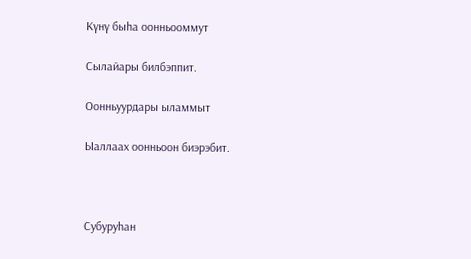Күнү быһа оонньооммут

Сылайары билбэппит.

Оонньуурдары ыламмыт

Ыаллаах оонньоон биэрэбит.



Субуруһан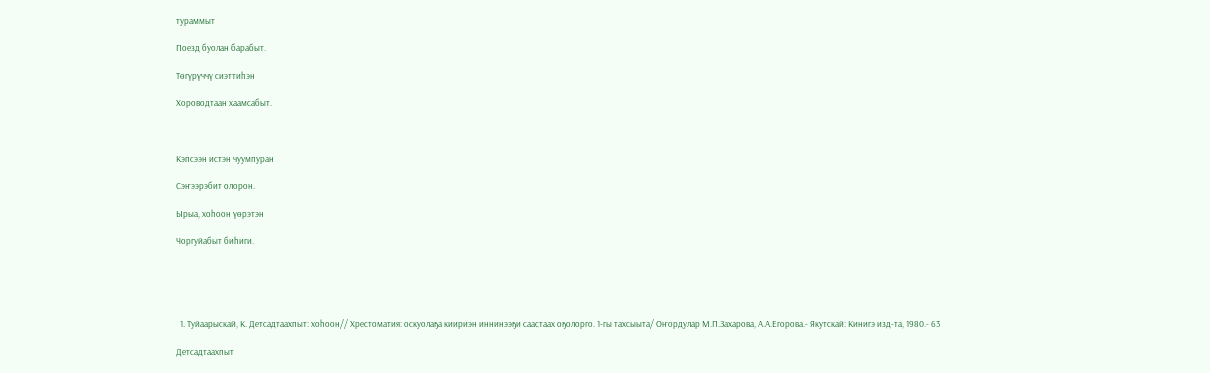тураммыт

Поезд буолан барабыт.

Төгүрүччү сиэттиһэн

Хороводтаан хаамсабыт.



Кэпсээн истэн чуумпуран

Сэҥээрэбит олорон.

Ырыа, хоһоон үөрэтэн

Чоргуйабыт биһиги.





  1. Туйаарыскай, К. Детсадтаахпыт: хоһоон// Хрестоматия: оскуолаҕа киириэн иннинээҕи саастаах оҕолорго. 1-гы тахсыыта/ Оҥордулар М.П.Захарова, А.А.Егорова.- Якутскай: Кинигэ изд-та, 1980.- 63

Детсадтаахпыт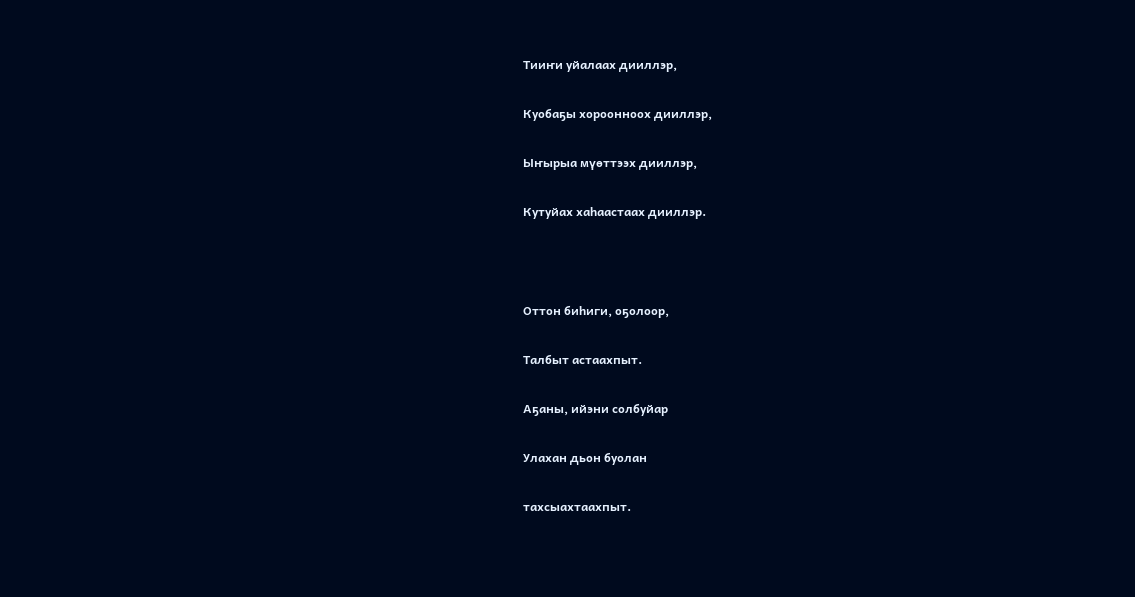Тииҥи уйалаах дииллэр,

Куобаҕы хороонноох дииллэр,

Ыҥырыа мүөттээх дииллэр,

Кутуйах хаһаастаах дииллэр.



Оттон биһиги, оҕолоор,

Талбыт астаахпыт.

Аҕаны, ийэни солбуйар

Улахан дьон буолан

тахсыахтаахпыт.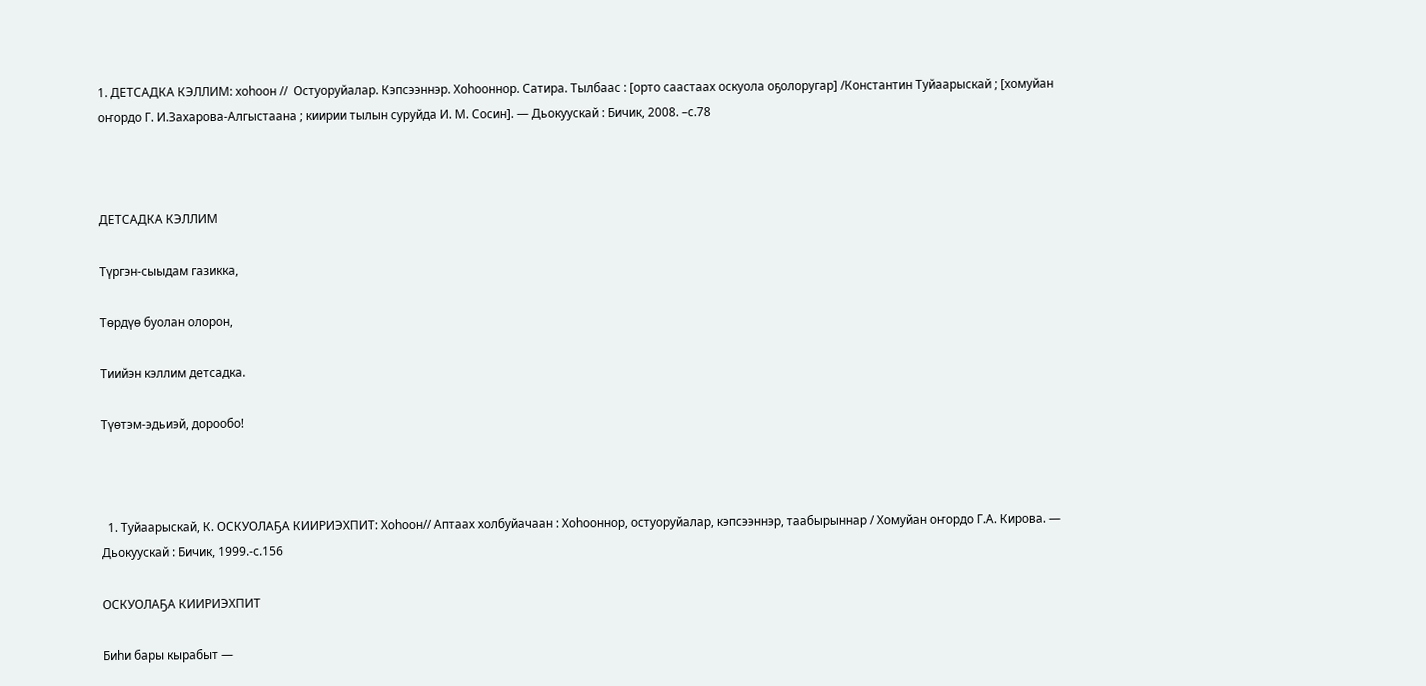1. ДЕТСАДКА КЭЛЛИМ: хоһоон //  Остуоруйалар. Кэпсээннэр. Хоһооннор. Сатира. Тылбаас : [орто саастаах оскуола оҕолоругар] /Константин Туйаарыскай ; [хомуйан оҥордо Г. И.Захарова-Алгыстаана ; киирии тылын суруйда И. М. Сосин]. — Дьокуускай : Бичик, 2008. –с.78



ДЕТСАДКА КЭЛЛИМ

Түргэн-сыыдам газикка,

Төрдүө буолан олорон,

Тиийэн кэллим детсадка.

Түөтэм-эдьиэй, дорообо!



  1. Туйаарыскай, К. ОСКУОЛАҔА КИИРИЭХПИТ: Хоһоон// Аптаах холбуйачаан : Хоһооннор, остуоруйалар, кэпсээннэр, таабырыннар / Хомуйан оҥордо Г.А. Кирова. — Дьокуускай : Бичик, 1999.-с.156

ОСКУОЛАҔА КИИРИЭХПИТ

Биһи бары кырабыт —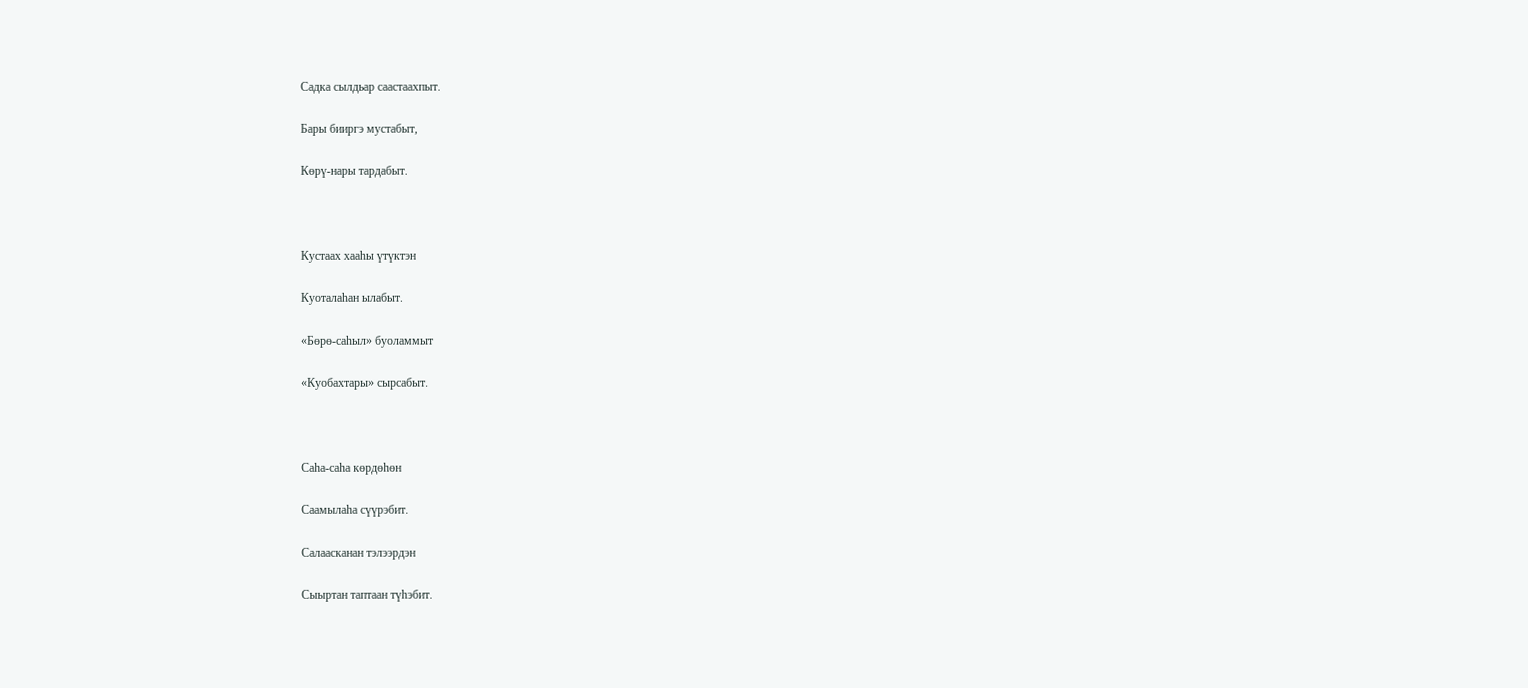Садка сылдьар саастаахпыт.

Бары бииргэ мустабыт,

Көрү-нары тардабыт.



Кустаах хааһы үтүктэн

Куоталаһан ылабыт.

«Бөрө-саһыл» буоламмыт

«Куобахтары» сырсабыт.



Саһа-саһа көрдөһөн

Саамылаһа сүүрэбит.

Салаасканан тэлээрдэн

Сыыртан таптаан түһэбит.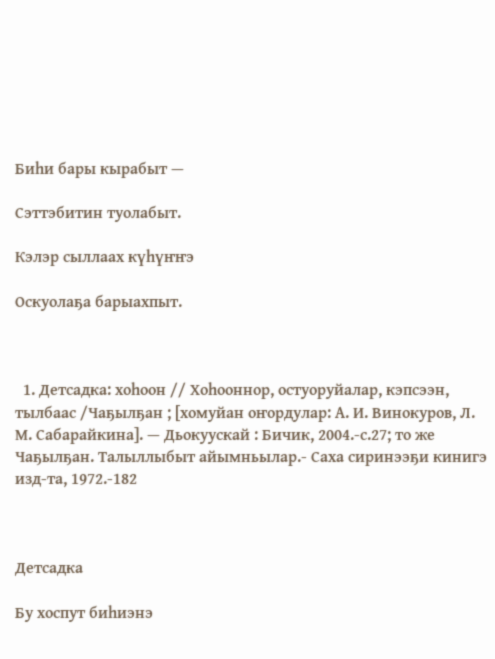Биһи бары кырабыт —

Сэттэбитин туолабыт.

Кэлэр сыллаах күһүҥҥэ

Оскуолаҕа барыахпыт.



  1. Детсадка: хоһоон // Хоһооннор, остуоруйалар, кэпсээн, тылбаас /Чаҕылҕан ; [хомуйан оҥордулар: А. И. Винокуров, Л. М. Сабарайкина]. — Дьокуускай : Бичик, 2004.-с.27; то же Чаҕылҕан. Талыллыбыт айымньылар.- Саха сиринээҕи кинигэ изд-та, 1972.-182



Детсадка

Бу хоспут биһиэнэ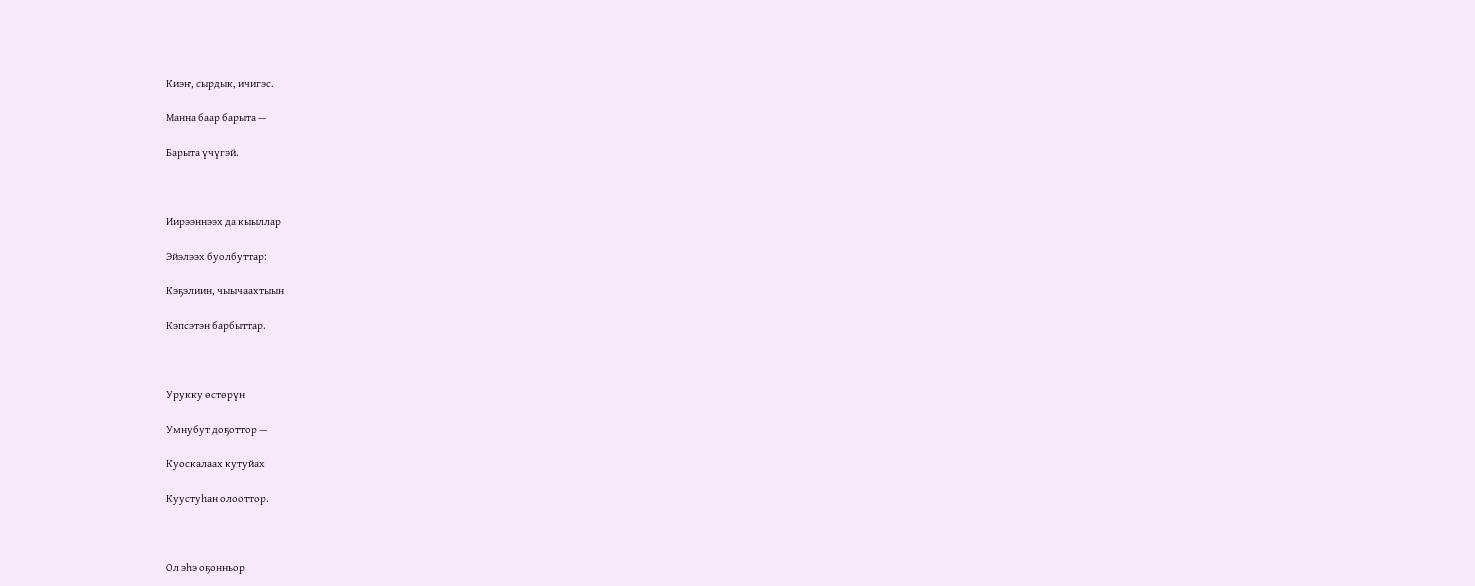Киэҥ, сырдык, ичигэс.

Манна баар барыта —

Барыта үчүгэй.



Иирээннээх да кыыллар

Эйэлээх буолбуттар:

Кэҕэлиин, чыычаахтыын

Кэпсэтэн барбыттар.



Урукку өстөрүн

Умнубут доҕоттор —

Куоскалаах кутуйах

Куустуһан олооттор.



Ол эһэ оҕонньор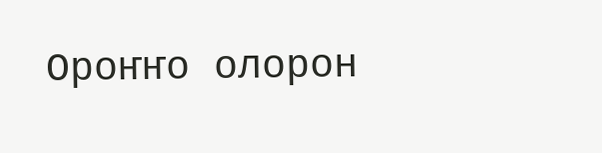Ороҥҥо олорон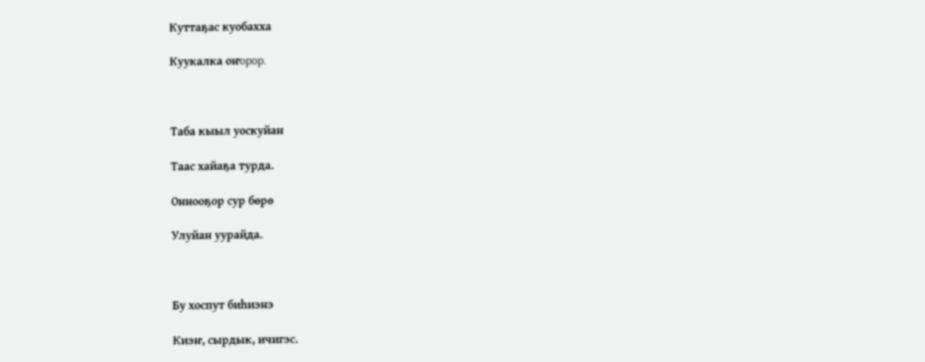Куттаҕас куобахха

Куукалка oҥopop.



Таба кыыл уоскуйан

Таас хайаҕа турда.

Оннооҕор сур бөрө

Улуйан уурайда.



Бу хоспут биһиэнэ

Киэҥ, сырдык, ичигэс.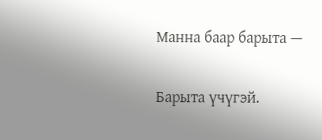Манна баар барыта —

Барыта үчүгэй.